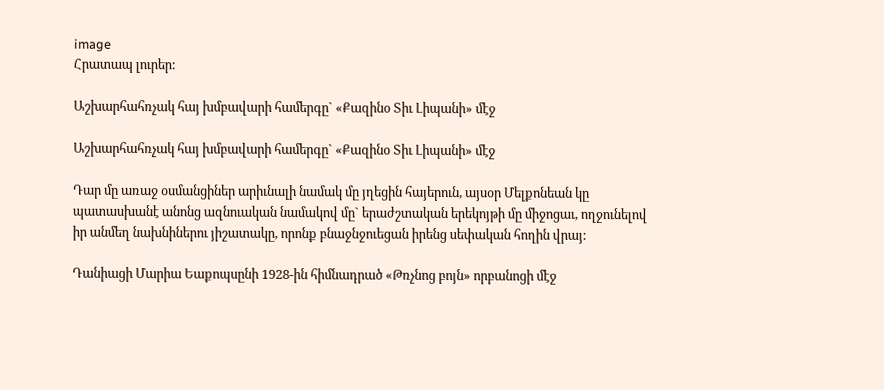image
Հրատապ լուրեր:

Աշխարհահռչակ հայ խմբավարի համերգը` «Քազինօ Տիւ Լիպանի» մէջ

Աշխարհահռչակ հայ խմբավարի համերգը` «Քազինօ Տիւ Լիպանի» մէջ

Դար մը առաջ օսմանցիներ արիւնալի նամակ մը յղեցին հայերուն, այսօր Մելքոնեան կը պատասխանէ անոնց ազնուական նամակով մը` երաժշտական երեկոյթի մը միջոցաւ, ողջունելով իր անմեղ նախնիներու յիշատակը, որոնք բնաջնջուեցան իրենց սեփական հողին վրայ:

Դանիացի Մարիա Եաքոպսընի 1928-ին հիմնադրած «Թռչնոց բոյն» որբանոցի մէջ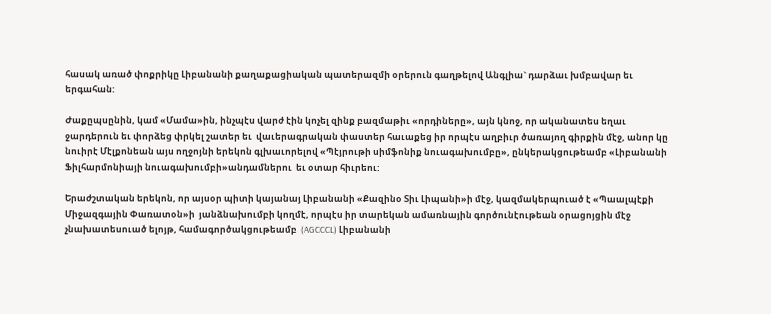հասակ առած փոքրիկը Լիբանանի քաղաքացիական պատերազմի օրերուն գաղթելով Անգլիա` դարձաւ խմբավար եւ երգահան:

Ժաքըպսընին, կամ «Մամա»ին, ինչպէս վարժ էին կոչել զինք բազմաթիւ «որդիները», այն կնոջ, որ ականատես եղաւ ջարդերուն եւ փորձեց փրկել շատեր եւ  վաւերագրական փաստեր հաւաքեց իր որպէս աղբիւր ծառայող գիրքին մէջ, անոր կը նուիրէ Մէլքոնեան այս ողջոյնի երեկոն գլխաւորելով «Պէյրութի սիմֆոնիք նուագախումբը», ընկերակցութեամբ «Լիբանանի Ֆիլհարմոնիայի նուագախումբի»անդամներու  եւ օտար հիւրեու:

Երաժշտական երեկոն, որ այսօր պիտի կայանայ Լիբանանի «Քազինօ Տիւ Լիպանի»ի մէջ, կազմակերպուած է «Պաալպէքի Միջազգային Փառատօն»ի  յանձնախումբի կողմէ, որպէս իր տարեկան ամառնային գործունէութեան օրացոյցին մէջ չնախատեսուած ելոյթ, համագործակցութեամբ  (AGCCCL) Լիբանանի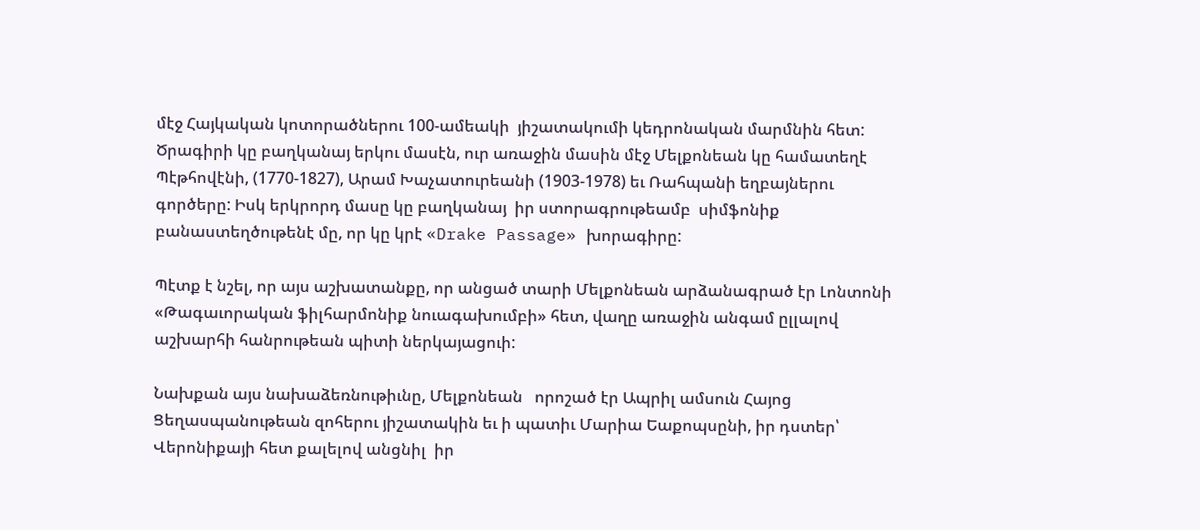մէջ Հայկական կոտորածներու 100-ամեակի  յիշատակումի կեդրոնական մարմնին հետ: Ծրագիրի կը բաղկանայ երկու մասէն, ուր առաջին մասին մէջ Մելքոնեան կը համատեղէ Պէթհովէնի, (1770-1827), Արամ Խաչատուրեանի (1903-1978) եւ Ռահպանի եղբայներու գործերը: Իսկ երկրորդ մասը կը բաղկանայ  իր ստորագրութեամբ  սիմֆոնիք բանաստեղծութենէ մը, որ կը կրէ «Drake Passage» խորագիրը:

Պէտք է նշել, որ այս աշխատանքը, որ անցած տարի Մելքոնեան արձանագրած էր Լոնտոնի «Թագաւորական ֆիլհարմոնիք նուագախումբի» հետ, վաղը առաջին անգամ ըլլալով աշխարհի հանրութեան պիտի ներկայացուի:

Նախքան այս նախաձեռնութիւնը, Մելքոնեան   որոշած էր Ապրիլ ամսուն Հայոց Ցեղասպանութեան զոհերու յիշատակին եւ ի պատիւ Մարիա Եաքոպսընի, իր դստեր՝ Վերոնիքայի հետ քալելով անցնիլ  իր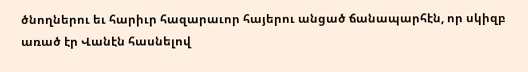ծնողներու եւ հարիւր հազարաւոր հայերու անցած ճանապարհէն, որ սկիզբ առած էր Վանէն հասնելով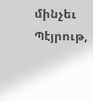մինչեւ Պէյրութ,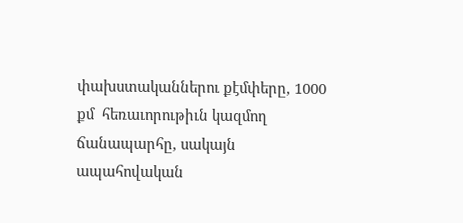փախստականներու քէմփերը, 1000 քմ  հեռաւորութիւն կազմող ճանապարհը, սակայն ապահովական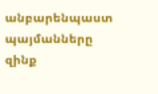անբարենպաստ պայմանները զինք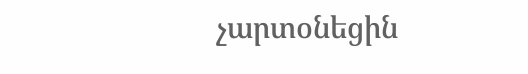չարտօնեցին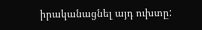իրականացնել այդ ուխտը: